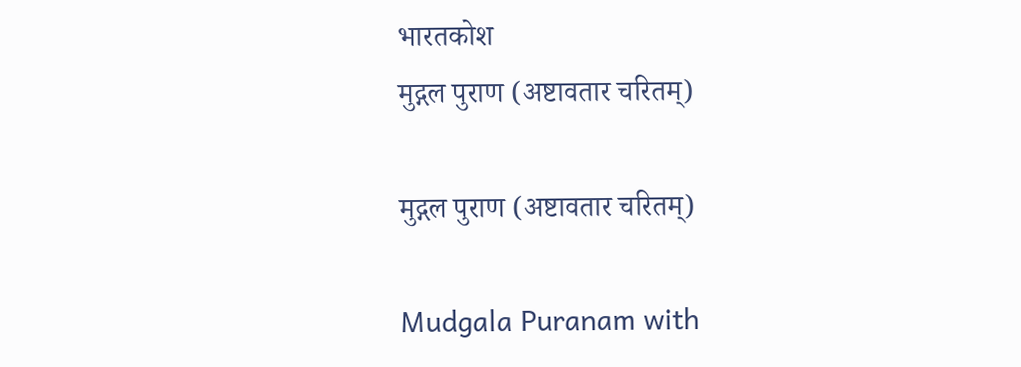भारतकोश
मुद्गल पुराण (अष्टावतार चरितम्)

मुद्गल पुराण (अष्टावतार चरितम्)

Mudgala Puranam with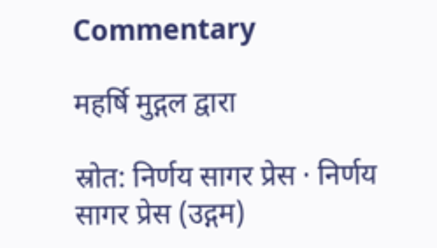Commentary

महर्षि मुद्गल द्वारा

स्रोत: निर्णय सागर प्रेस · निर्णय सागर प्रेस (उद्गम)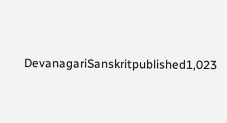DevanagariSanskritpublished1,023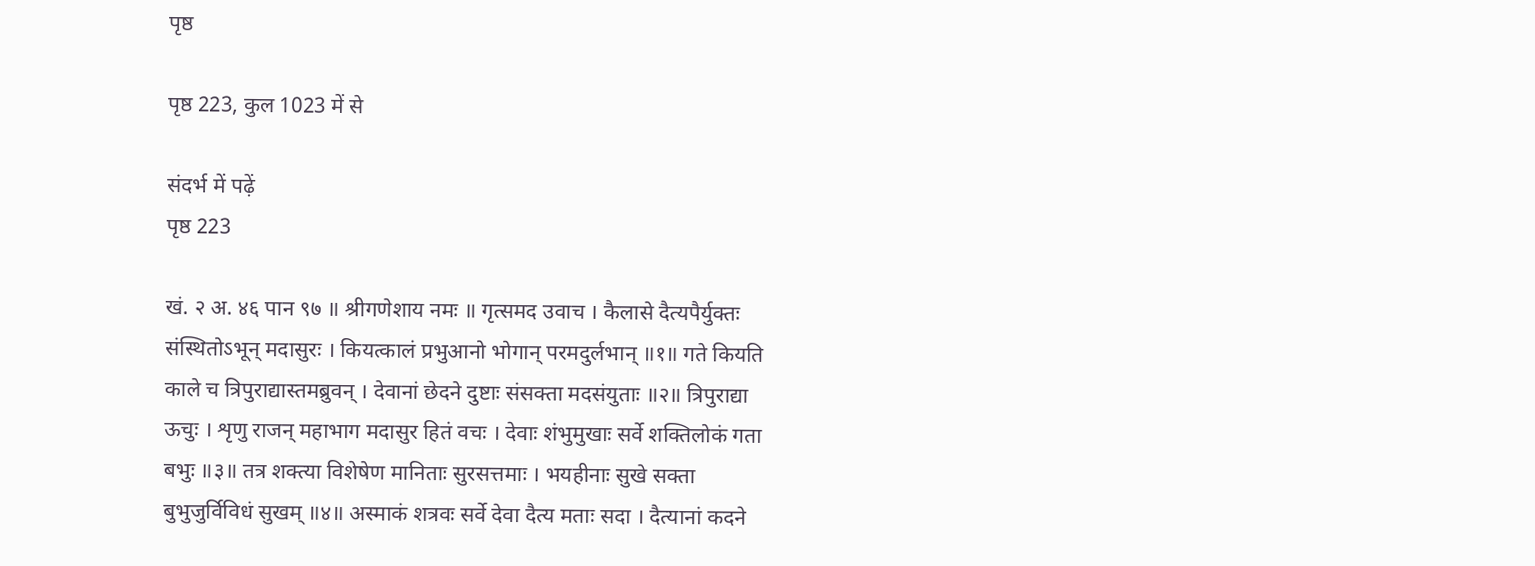पृष्ठ

पृष्ठ 223, कुल 1023 में से

संदर्भ में पढ़ें
पृष्ठ 223

खं. २ अ. ४६ पान ९७ ॥ श्रीगणेशाय नमः ॥ गृत्समद उवाच । कैलासे दैत्यपैर्युक्तः संस्थितोऽभून् मदासुरः । कियत्कालं प्रभुआनो भोगान् परमदुर्लभान् ॥१॥ गते कियति काले च त्रिपुराद्यास्तमब्रुवन् । देवानां छेदने दुष्टाः संसक्ता मदसंयुताः ॥२॥ त्रिपुराद्या ऊचुः । शृणु राजन् महाभाग मदासुर हितं वचः । देवाः शंभुमुखाः सर्वे शक्तिलोकं गता बभुः ॥३॥ तत्र शक्त्या विशेषेण मानिताः सुरसत्तमाः । भयहीनाः सुखे सक्ता बुभुजुर्विविधं सुखम् ॥४॥ अस्माकं शत्रवः सर्वे देवा दैत्य मताः सदा । दैत्यानां कदने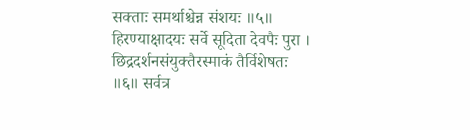सक्ताः समर्थाश्चेन्न संशयः ॥५॥ हिरण्याक्षादयः सर्वे सूदिता देवपैः पुरा । छिद्रदर्शनसंयुक्तैरस्माकं तैर्विशेषतः ॥६॥ सर्वत्र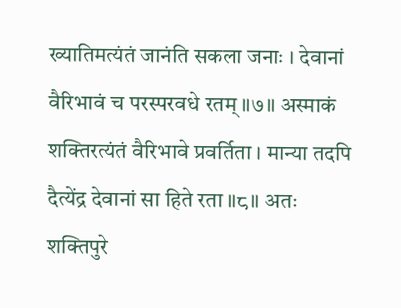ख्यातिमत्यंतं जानंति सकला जनाः । देवानां वैरिभावं च परस्परवधे रतम् ॥७॥ अस्माकं शक्तिरत्यंतं वैरिभावे प्रवर्तिता । मान्या तदपि दैत्येंद्र देवानां सा हिते रता ॥८॥ अतः शक्तिपुरे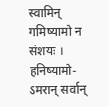स्वामिन् गमिष्यामो न संशयः । हनिष्यामो- ऽमरान् सर्वान्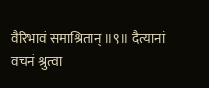वैरिभावं समाश्रितान् ॥९॥ दैत्यानां वचनं श्रुत्वा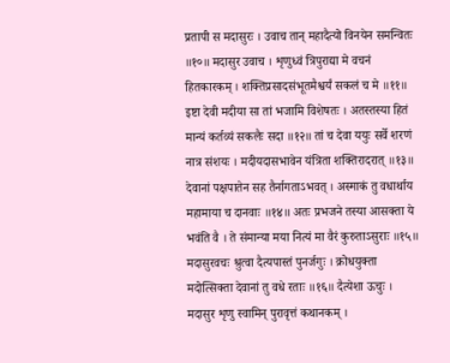प्रतापी स मदासुरः । उवाच तान् महादैत्यो विनयेन समन्वितः ॥१०॥ मदासुर उवाच । शृणुध्वं त्रिपुराद्या मे वचनं हितकारकम् । शक्तिप्रसादसंभूतमैश्वर्यं सकलं च मे ॥११॥ इष्टा देवी मदीया सा तां भजामि विशेषतः । अतस्तस्या हितं मान्यं कर्तव्यं सकलैः सदा ॥१२॥ तां च देवा ययुः सर्वे शरणं नात्र संशयः । मदीयदासभावेन यंत्रिता शक्तिरादरात् ॥१३॥ देवानां पक्षपातेन सह तैर्नागताऽभवत् । अस्माकं तु वधार्थाय महामाया च दानवाः ॥१४॥ अतः प्रभजने तस्या आसक्ता ये भवंति वै । ते संमान्या मया नित्यं मा वैरं कुरुताऽसुराः ॥१५॥ मदासुरवचः श्रुत्वा दैत्यपास्तं पुनर्जगुः । क्रोधयुक्ता मदोत्सिक्ता देवानां तु वधे रताः ॥१६॥ दैत्येशा ऊचुः । मदासुर शृणु स्वामिन् पुरावृत्तं कथानकम् ।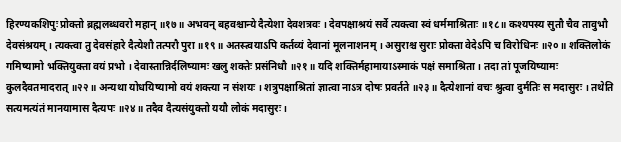हिरण्यकशिपुः प्रोक्तो ब्रह्मलब्धवरो महान् ॥१७॥ अभवन् बहवश्चान्ये दैत्येशा देवशत्रवः । देवपक्षाश्रयं सर्वे त्यक्त्वा स्वं धर्ममाश्रिताः ॥१८॥ कश्यपस्य सुतौ चैव तावुभौ देवसंश्रयम् । त्यक्त्वा तु देवसंहारे दैत्येशौ तत्परौ पुरा ॥१९॥ अतस्त्वयाऽपि कर्तव्यं देवानां मूलनाशनम् । असुराश्च सुराः प्रोक्ता वेदेऽपि च विरोधिनः ॥२०॥ शक्तिलोकं गमिष्यामो भक्तियुक्ता वयं प्रभो । देवास्तान्निर्दलिष्यामः खलु शक्तेः प्रसंनिधौ ॥२१॥ यदि शक्तिर्महामायाऽस्माकं पक्षं समाश्रिता । तदा तां पूजयिष्यामः कुलदैवतमादरात् ॥२२॥ अन्यथा योधयिष्यामो वयं शक्त्या न संशयः । शत्रुपक्षाश्रितां ज्ञात्वा नाऽत्र दोषः प्रवर्तते ॥२३॥ दैत्येशानां वचः श्रुत्वा दुर्मतिः स मदासुरः । तथेति सत्यमत्यंतं मानयामास दैत्यपः ॥२४॥ तदैव दैत्यसंयुक्तो ययौ लोकं मदासुरः ।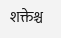शक्तेश्च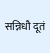सन्निधौ दूतं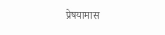प्रेषयामास